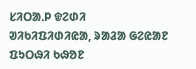ᱥᱤᱛᱟᱹᱞ ᱫᱮᱰᱤ
ᱣᱤᱠᱤᱯᱤᱰᱤᱭᱟ, ᱨᱟᱲᱟ ᱜᱮᱭᱟᱱ ᱯᱩᱛᱷᱤ ᱠᱷᱚᱱ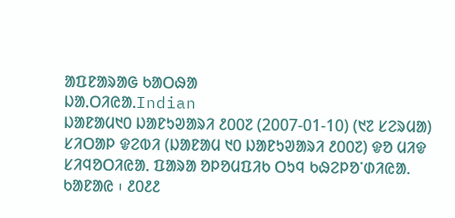ᱟᱯᱱᱟᱨᱟᱜ ᱠᱟᱛᱷᱟ
ᱡᱟᱹᱛᱤᱭᱟᱹIndian
ᱡᱟᱱᱟᱢ᱑᱐ ᱡᱟᱱᱩᱣᱟᱨᱤ ᱒᱐᱐᱗ (2007-01-10) (᱑᱗ ᱥᱮᱨᱢᱟ)
ᱥᱤᱛᱟᱞ ᱫᱮᱵᱤ (ᱡᱟᱱᱟᱢ ᱑᱐ ᱡᱟᱱᱩᱣᱟᱨᱤ ᱒᱐᱐᱗) ᱫᱚ ᱢᱤᱫ ᱥᱤᱧᱚᱛᱤᱭᱟᱹ ᱯᱟᱨᱟ ᱚᱞᱚᱢᱯᱤᱠ ᱛᱩᱧ ᱠᱷᱮᱞᱚᱸᱰᱤᱭᱟ. ᱠᱟᱱᱟᱭ ᱾ ᱒᱐᱒᱒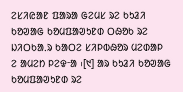ᱮᱥᱤᱭᱟᱱ ᱯᱟᱨᱟ ᱜᱮᱢᱥ ᱨᱮ ᱠᱩᱲᱤ ᱠᱚᱣᱟᱜ ᱠᱚᱢᱯᱟᱣᱩᱱᱰ ᱛᱷᱚᱠ ᱨᱮ ᱡᱤᱛᱠᱟᱹᱨ ᱠᱟᱛᱮ ᱥᱤᱞᱵᱷᱚᱨ ᱢᱮᱰᱟᱞ ᱮ ᱟᱢᱮᱴ ᱞᱮᱫᱼᱟ ᱾[᱑] ᱟᱨ ᱠᱩᱲᱤ ᱠᱚᱣᱟᱜ ᱠᱚᱢᱯᱟᱣᱩᱱᱰ ᱨᱮ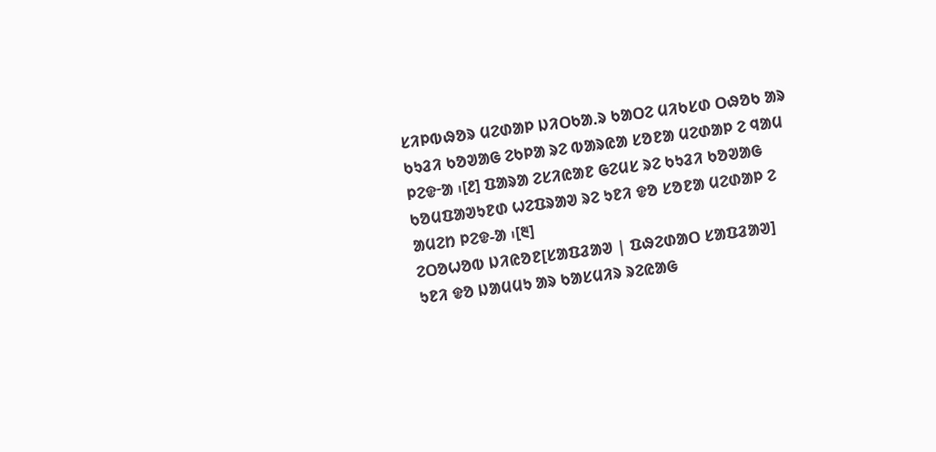ᱥᱤᱞᱵᱷᱚᱨ ᱢᱮᱰᱟᱞ ᱡᱤᱛᱠᱟᱹᱨ ᱠᱟᱛᱮ ᱢᱤᱠᱥᱰ ᱛᱷᱚᱠ ᱟᱨ ᱠᱩᱲᱤ ᱠᱚᱣᱟᱜ ᱮᱠᱞᱟ ᱨᱮ ᱵᱟᱨᱭᱟ ᱥᱚᱱᱟ ᱢᱮᱰᱟᱞ ᱮ ᱧᱟᱢ ᱞᱮᱫᱼᱟ ᱾[᱒] ᱯᱟᱨᱟ ᱮᱥᱤᱭᱟᱱ ᱜᱮᱢᱥ ᱨᱮ ᱠᱩᱲᱤ ᱠᱚᱣᱟᱜ ᱠᱚᱢᱯᱟᱣᱩᱱᱰ ᱦᱮᱯᱨᱟᱣ ᱨᱮ ᱩᱱᱤ ᱫᱚ ᱥᱚᱱᱟ ᱢᱮᱰᱟᱞ ᱮ ᱟᱢᱮᱴ ᱞᱮᱫ-ᱟ ᱾[᱓]
ᱮᱛᱚᱦᱚᱵ ᱡᱤᱭᱚᱱ[ᱥᱟᱯᱲᱟᱣ | ᱯᱷᱮᱰᱟᱛ ᱥᱟᱯᱲᱟᱣ]
ᱩᱱᱤ ᱫᱚ ᱡᱟᱢᱢᱩ ᱟᱨ ᱠᱟᱥᱢᱤᱨ ᱨᱮᱭᱟᱜ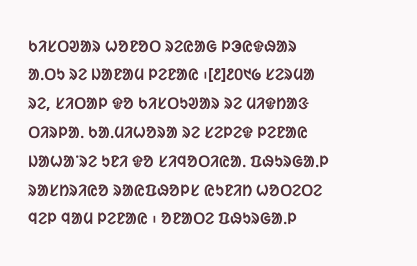ᱠᱤᱥᱛᱣᱟᱨ ᱦᱚᱱᱚᱛ ᱨᱮᱭᱟᱜ ᱞᱳᱭᱫᱷᱟᱨ ᱟᱹᱛᱩ ᱨᱮ ᱡᱟᱱᱟᱢ ᱞᱮᱱᱟᱭ ᱾[᱒]᱒᱐᱑᱙ ᱥᱮᱨᱢᱟ ᱨᱮ, ᱥᱤᱛᱟᱞ ᱫᱚ ᱠᱤᱥᱛᱩᱣᱟᱨ ᱨᱮ ᱢᱤᱫᱴᱟᱝ ᱛᱤᱨᱞᱟᱹ ᱠᱟᱹᱢᱤᱦᱚᱨᱟ ᱨᱮ ᱥᱮᱞᱮᱫ ᱞᱮᱱᱟᱭ ᱡᱟᱦᱟᱸᱨᱮ ᱩᱱᱤ ᱫᱚ ᱥᱤᱧᱚᱛᱤᱭᱟᱹ ᱯᱷᱩᱨᱜᱟᱹᱞ ᱨᱟᱥᱴᱨᱤᱭᱚ ᱨᱟᱭᱯᱷᱚᱞᱥ ᱭᱩᱱᱤᱴ ᱦᱚᱛᱮᱛᱮ ᱧᱮᱞ ᱧᱟᱢ ᱞᱮᱱᱟᱭ ᱾ ᱚᱱᱟᱛᱮ ᱯᱷᱩᱨᱜᱟᱹᱞ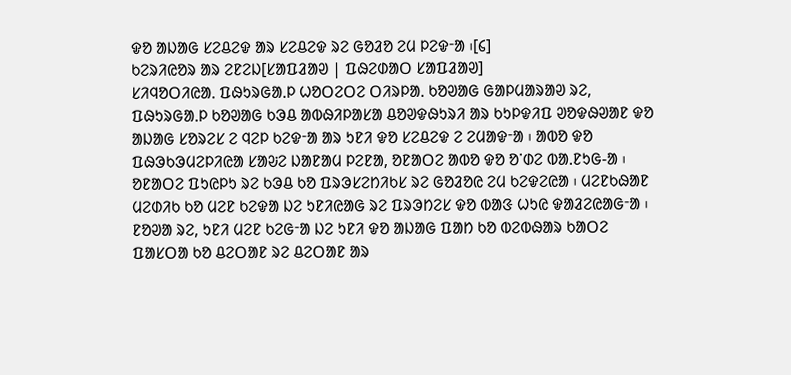ᱫᱚ ᱟᱡᱟᱜ ᱥᱮᱪᱮᱫ ᱟᱨ ᱥᱮᱪᱮᱫ ᱨᱮ ᱜᱚᱲᱚ ᱮᱢ ᱞᱮᱫᱼᱟ ᱾[᱔]
ᱠᱮᱨᱤᱭᱚᱨ ᱟᱨ ᱮᱱᱮᱡ[ᱥᱟᱯᱲᱟᱣ | ᱯᱷᱮᱰᱟᱛ ᱥᱟᱯᱲᱟᱣ]
ᱥᱤᱧᱚᱛᱤᱭᱟᱹ ᱯᱷᱩᱨᱜᱟᱹᱞ ᱦᱚᱛᱮᱛᱮ ᱛᱤᱨᱞᱟᱹ ᱠᱚᱣᱟᱜ ᱜᱟᱞᱢᱟᱨᱟᱣ ᱨᱮ, ᱯᱷᱩᱨᱜᱟᱹᱞ ᱠᱚᱣᱟᱜ ᱠᱳᱪ ᱟᱵᱷᱤᱞᱟᱥᱟ ᱪᱚᱣᱫᱷᱩᱨᱤ ᱟᱨ ᱠᱩᱞᱫᱤᱯ ᱣᱚᱫᱷᱣᱟᱱ ᱫᱚ ᱟᱡᱟᱜ ᱥᱚᱨᱮᱥ ᱮ ᱧᱮᱞ ᱠᱮᱫᱼᱟ ᱟᱨ ᱩᱱᱤ ᱫᱚ ᱥᱮᱪᱮᱫ ᱮ ᱮᱢᱟᱫᱼᱟ ᱾ ᱟᱵᱚ ᱫᱚ ᱯᱷᱳᱠᱳᱢᱮᱞᱤᱭᱟ ᱥᱟᱶᱮ ᱡᱟᱱᱟᱢ ᱞᱮᱱᱟ, ᱚᱱᱟᱛᱮ ᱟᱵᱚ ᱫᱚ ᱚᱸᱰᱮ ᱵᱟᱹᱱᱩᱜ-ᱟ ᱾ ᱚᱱᱟᱛᱮ ᱯᱩᱭᱞᱩ ᱨᱮ ᱠᱳᱪ ᱠᱚ ᱯᱨᱳᱥᱮᱴᱤᱠᱥ ᱨᱮ ᱜᱚᱲᱚᱭ ᱮᱢ ᱠᱮᱫᱮᱭᱟ ᱾ ᱢᱮᱱᱠᱷᱟᱱ ᱢᱮᱰᱤᱠ ᱠᱚ ᱢᱮᱱ ᱠᱮᱫᱟ ᱡᱮ ᱩᱱᱤᱭᱟᱜ ᱨᱮ ᱯᱨᱳᱴᱮᱥ ᱫᱚ ᱵᱟᱝ ᱦᱩᱭ ᱫᱟᱲᱮᱭᱟᱜᱼᱟ ᱾ ᱱᱚᱣᱟ ᱨᱮ, ᱩᱱᱤ ᱢᱮᱱ ᱠᱮᱜᱼᱟ ᱡᱮ ᱩᱱᱤ ᱫᱚ ᱟᱡᱟᱜ ᱯᱟᱴ ᱠᱚ ᱵᱮᱵᱷᱟᱨ ᱠᱟᱛᱮ ᱯᱟᱥᱛᱟ ᱠᱚ ᱪᱮᱛᱟᱱ ᱨᱮ ᱪᱮᱛᱟᱱ ᱟᱨ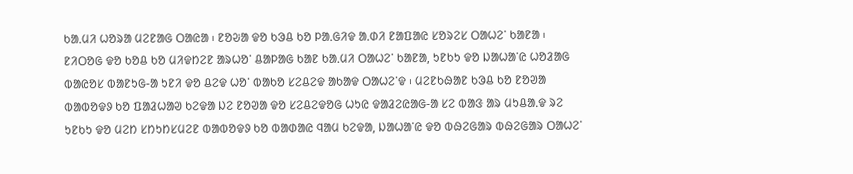ᱠᱟᱹᱢᱤ ᱦᱚᱨᱟ ᱢᱮᱱᱟᱜ ᱛᱟᱭᱟ ᱾ ᱱᱚᱶᱟ ᱫᱚ ᱠᱳᱪ ᱠᱚ ᱞᱟᱹᱜᱤᱫ ᱟᱹᱰᱤ ᱱᱟᱯᱟᱭ ᱥᱚᱨᱮᱥ ᱛᱟᱦᱮᱸ ᱠᱟᱱᱟ ᱾ ᱱᱤᱛᱚᱜ ᱫᱚ ᱠᱚᱪ ᱠᱚ ᱢᱤᱫᱴᱮᱱ ᱟᱨᱦᱚᱸ ᱪᱟᱞᱟᱜ ᱠᱟᱱ ᱠᱟᱹᱢᱤ ᱛᱟᱦᱮᱸ ᱠᱟᱱᱟ, ᱩᱱᱠᱩ ᱫᱚ ᱡᱟᱦᱟᱸᱭ ᱦᱚᱲᱟᱜ ᱵᱟᱭᱚᱥ ᱵᱟᱱᱩᱜ-ᱟ ᱩᱱᱤ ᱫᱚ ᱪᱮᱫ ᱦᱚᱸ ᱵᱟᱠᱚ ᱥᱮᱪᱮᱫ ᱟᱠᱟᱫ ᱛᱟᱦᱮᱸᱫ ᱾ ᱢᱮᱱᱠᱷᱟᱱ ᱠᱳᱪ ᱠᱚ ᱱᱚᱣᱟ ᱵᱟᱵᱚᱫᱽ ᱠᱚ ᱯᱟᱲᱦᱟᱣ ᱠᱮᱫᱟ ᱡᱮ ᱱᱚᱣᱟ ᱫᱚ ᱥᱮᱪᱮᱫᱚᱜ ᱦᱩᱭ ᱫᱟᱲᱮᱭᱟᱜ-ᱟ ᱥᱮ ᱵᱟᱝ ᱟᱨ ᱢᱩᱪᱟᱹᱫ ᱨᱮ ᱩᱱᱠᱩ ᱫᱚ ᱢᱮᱴ ᱥᱴᱩᱴᱥᱢᱮᱱ ᱵᱟᱵᱚᱫᱽ ᱠᱚ ᱵᱟᱰᱟᱭ ᱧᱟᱢ ᱠᱮᱫᱟ, ᱡᱟᱦᱟᱸᱭ ᱫᱚ ᱵᱷᱮᱜᱟᱨ ᱵᱷᱮᱜᱟᱨ ᱛᱟᱦᱮᱸ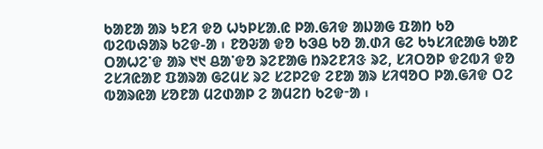ᱠᱟᱱᱟ ᱟᱨ ᱩᱱᱤ ᱫᱚ ᱦᱩᱞᱥᱟᱹᱭ ᱞᱟᱹᱜᱤᱫ ᱟᱡᱟᱜ ᱯᱟᱴ ᱠᱚ ᱵᱮᱵᱷᱟᱨ ᱠᱮᱫ-ᱟ ᱾ ᱱᱚᱶᱟ ᱫᱚ ᱠᱳᱪ ᱠᱚ ᱟᱹᱰᱤ ᱜᱮ ᱠᱩᱥᱤᱭᱟᱜ ᱠᱟᱱ ᱛᱟᱦᱮᱸᱫ ᱟᱨ ᱑᱑ ᱪᱟᱸᱫᱚ ᱨᱮᱱᱟᱜ ᱴᱨᱮᱱᱤᱝ ᱨᱮ, ᱥᱤᱛᱚᱞ ᱫᱮᱵᱤ ᱫᱚ ᱮᱥᱤᱭᱟᱱ ᱯᱟᱨᱟ ᱜᱮᱢᱥ ᱨᱮ ᱥᱮᱞᱮᱫ ᱮᱱᱟ ᱟᱨ ᱥᱤᱧᱚᱛ ᱞᱟᱹᱜᱤᱫ ᱛᱮ ᱵᱟᱨᱭᱟ ᱥᱚᱱᱟ ᱢᱮᱰᱟᱞ ᱮ ᱟᱢᱮᱴ ᱠᱮᱫᱼᱟ ᱾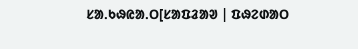ᱥᱟᱹᱠᱷᱭᱟᱹᱛ[ᱥᱟᱯᱲᱟᱣ | ᱯᱷᱮᱰᱟᱛ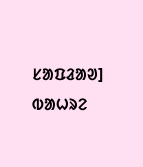ᱥᱟᱯᱲᱟᱣ]
ᱵᱟᱦᱨᱮ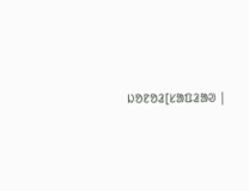ᱡᱚᱱᱚᱲ[ᱥᱟᱯᱲᱟᱣ |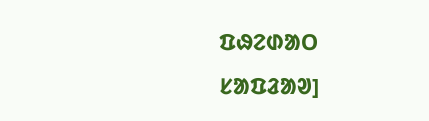ᱯᱷᱮᱰᱟᱛ ᱥᱟᱯᱲᱟᱣ]